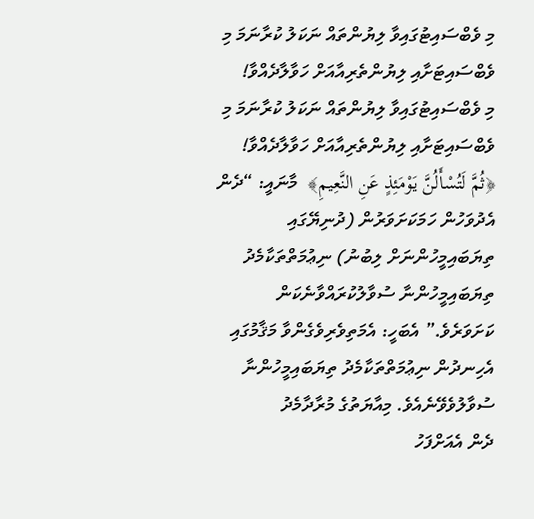މި ވެބްސައިޓުގައިވާ ލިޔުންތައް ނަކަލު ކުރާނަމަ މި ވެބްސައިޓަށާއި ލިޔުންތެރިއާއަށް ހަވާލާދެއްވާ!
މި ވެބްސައިޓުގައިވާ ލިޔުންތައް ނަކަލު ކުރާނަމަ މި ވެބްސައިޓަށާއި ލިޔުންތެރިއާއަށް ހަވާލާދެއްވާ!
﴿ثُمَّ لَتُسْأَلُنَّ يَوْمَئِذٍ عَنِ النَّعِيمِ﴾  މާނައީ: “ދެން އެދުވަހުން ހަމަކަށަވަރުން (ދުނިޔޭގައި ތިޔަބައިމީހުންނަށް ލިބުނު) ނިޢުމަތްތަކާމެދު ތިޔަބައިމީހުންނާ ސުވާލުކުރައްވާނެކަން ކަށަވަރެވެ.” އެބަހީ: އެމަތިވެރިވެގެންވާ މަޤާމުގައި އެހިނދުން ނިޢުމަތްތަކާމެދު ތިޔަބައިމީހުންނާ ސުވާލުވެވޭނެއެވެ. މިއާޔަތުގެ މުރާދާމެދު
ދެން އެއަށްފަހު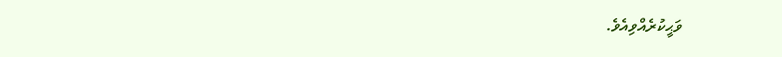ވަޙީކުރެއްވިއެވެ.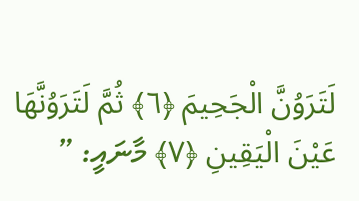لَتَرَوُنَّ الْجَحِيمَ ﴿٦﴾ ثُمَّ لَتَرَوُنَّهَا عَيْنَ الْيَقِينِ ﴿٧﴾ މާނައީ: ”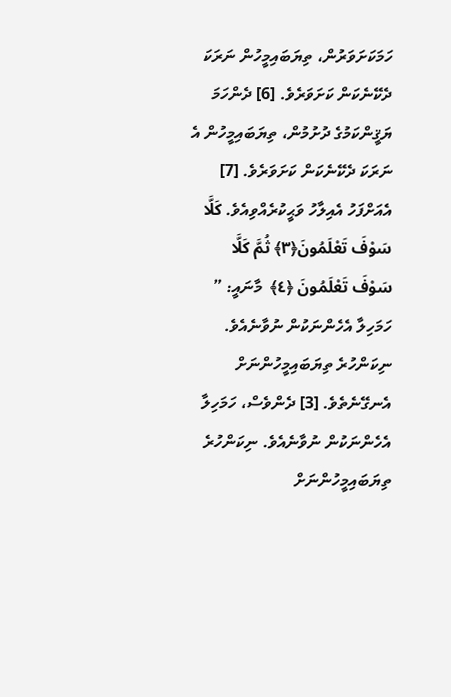ހަމަކަށަވަރުން، ތިޔަބައިމީހުން ނަރަކަ ދެކޭނެކަން ކަށަވަރެވެ. [6] ދެންހަމަ ޔަޤީންކަމުގެ ދުށުމުން، ތިޔަބައިމީހުން އެ ނަރަކަ ދެކޭނެކަން ކަށަވަރެވެ. [7]
އެއަށްފަހު އެއިލާހު ވަޙީކުރެއްވިއެވެ. كَلَّا سَوْفَ تَعْلَمُونَ﴿٣﴾ ثُمَّ كَلَّا سَوْفَ تَعْلَمُونَ ﴿٤﴾  މާނައީ: ” ހަމަހިލާ އެހެންނަކުން ނުވާނެއެވެ. ނިކަންހުރެ ތިޔަބައިމީހުންނަށް އެނގޭނެތެވެ. [3] ދެންވެސް، ހަމަހިލާ އެހެންނަކުން ނުވާނެއެވެ. ނިކަންހުރެ ތިޔަބައިމީހުންނަށް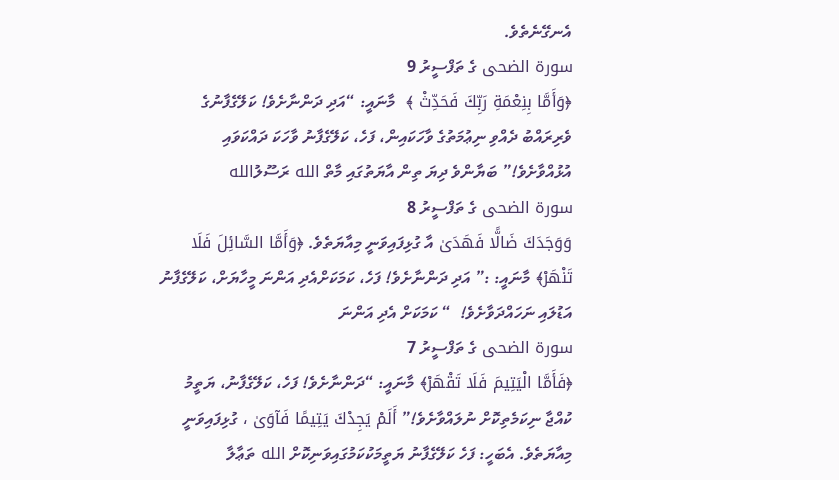އެނގޭނެތެވެ.
سورة الضحى ގެ ތަފްސީރު 9
﴿وَأَمَّا بِنِعْمَةِ رَبِّكَ فَحَدِّثْ ﴾  މާނައީ: “އަދި ދަންނާށެވެ! ކަލޭގެފާނުގެ ވެރިރައްބު ދެއްވި ނިޢުމަތުގެ ވާހަކައިން، ފަހެ، ކަލޭގެފާނު ވާހަކަ ދައްކަވައި އުޅުއްވާށެވެ!” ބަޔާންވެ ދިޔަ ތިން އާޔަތުގައި މާތް الله ރަސޫލުالله
سورة الضحى ގެ ތަފްސީރު 8
وَوَجَدَكَ ضَالًّا فَهَدَىٰ އާ ގުޅިފައިވަނީ މިއާޔަތެވެ. ﴿وَأَمَّا السَّائِلَ فَلَا تَنْهَرْ﴾ މާނައީ: :” އަދި ދަންނާށެވެ! ފަހެ، ކަމަކަށްއެދި އަންނަ މީހާޔަށް، ކަލޭގެފާނު އަޑުލައި ނަހައްދަވާށެވެ!  “ ކަމަކަށް އެދި އަންނަ
سورة الضحى ގެ ތަފްސީރު 7
﴿فَأَمَّا الْيَتِيمَ فَلَا تَقْهَرْ﴾ މާނައީ: “ދަންނާށެވެ! ފަހެ، ކަލޭގެފާނު، ޔަތީމު ކުއްޖާ ނިކަމެތިކޮށް ނުލައްވާށެވެ!” أَلَمْ يَجِدْكَ يَتِيمًا فَآوَىٰ ، ގުޅިފައިވަނީ މިއާޔަތެވެ. އެބަހީ: ފަހެ ކަލޭގެފާނު ޔަތީމަކުކަމުގައިވަނިކޮށް الله ތަޢާލާ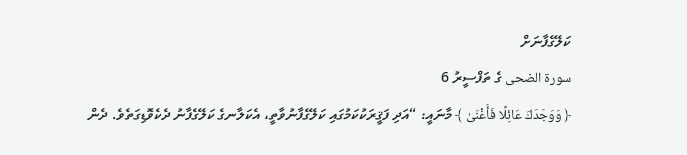ކަލޭގެފާނަށް
سورة الضحى ގެ ތަފްސީރު 6
﴿ وَوَجَدَكَ عَائِلًا فَأَغْنَىٰ ﴾ މާނައީ: “އަދި ފަޤީރަކުކަމުގައި ކަލޭގެފާނުވާތީ، އެކަލާނގެ ކަލޭގެފާނު ދެކެވޮޑިގަތެވެ. ދެން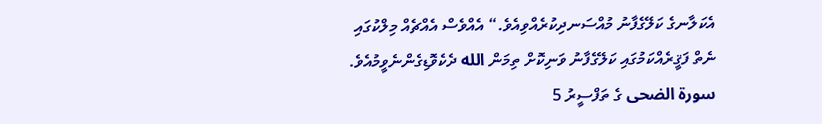އެކަލާނގެ ކަލޭގެފާނު މުއްސަނދިކުރެއްވިއެވެ.“ އެއްވެސް އެއްޗެއް މިލްކުގައި ނެތް ފަޤީރެއްކަމުގައި ކަލޭގެފާނު ވަނިކޮށް ތިމަން الله ދެކެވޮޑިގެންނެވީމުއެވެ.
سورة الضحى ގެ ތަފްސީރު 5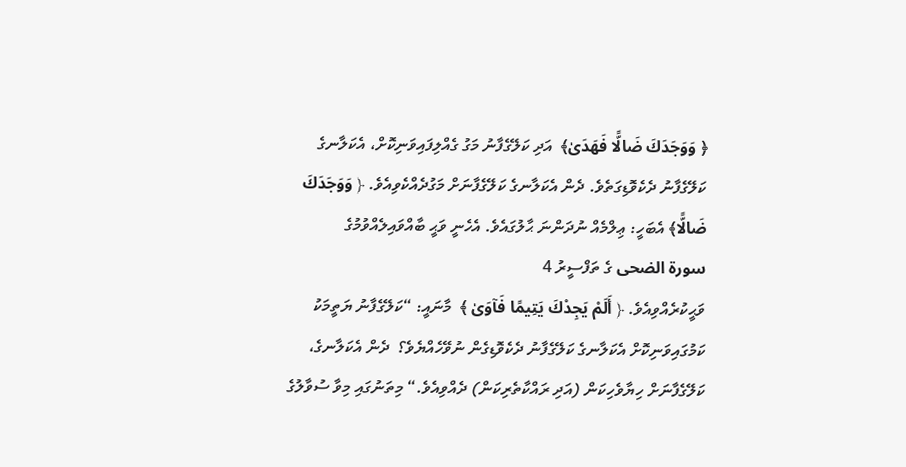﴿ وَوَجَدَكَ ضَالًّا فَهَدَىٰ﴾  އަދި ކަލޭގެފާނު މަގު ގެއްލިފައިވަނިކޮށް، އެކަލާނގެ ކަލޭގެފާނު ދެކެވޮޑިގަތެވެ. ދެން އެކަލާނގެ ކަލޭގެފާނަށް މަގުދެއްކެވިއެވެ. ﴿ وَوَجَدَكَ ضَالًّا﴾ އެބަހީ: ޢިލްމެއް ނުދަންނަ ޙާލުގައެވެ. އެހެނީ ވަޙީ ބާއްވައިލެއްވުމުގެ
سورة الضحى ގެ ތަފްސީރު 4
ވަޙީކުރެއްވިއެވެ. ﴿ أَلَمْ يَجِدْكَ يَتِيمًا فَآوَىٰ ﴾  މާނައީ: “ކަލޭގެފާނު ޔަތީމަކު ކަމުގައިވަނިކޮށް އެކަލާނގެ ކަލޭގެފާނު ދެކެވޮޑިގެން ނުވޭހެއްޔެވެ؟  ދެން އެކަލާނގެ، ކަލޭގެފާނަށް ހިޔާވެހިކަން (އަދި ރައްކާތެރިކަން) ދެއްވިއެވެ.“ މިތަނުގައި މިވާ ސުވާލުގެ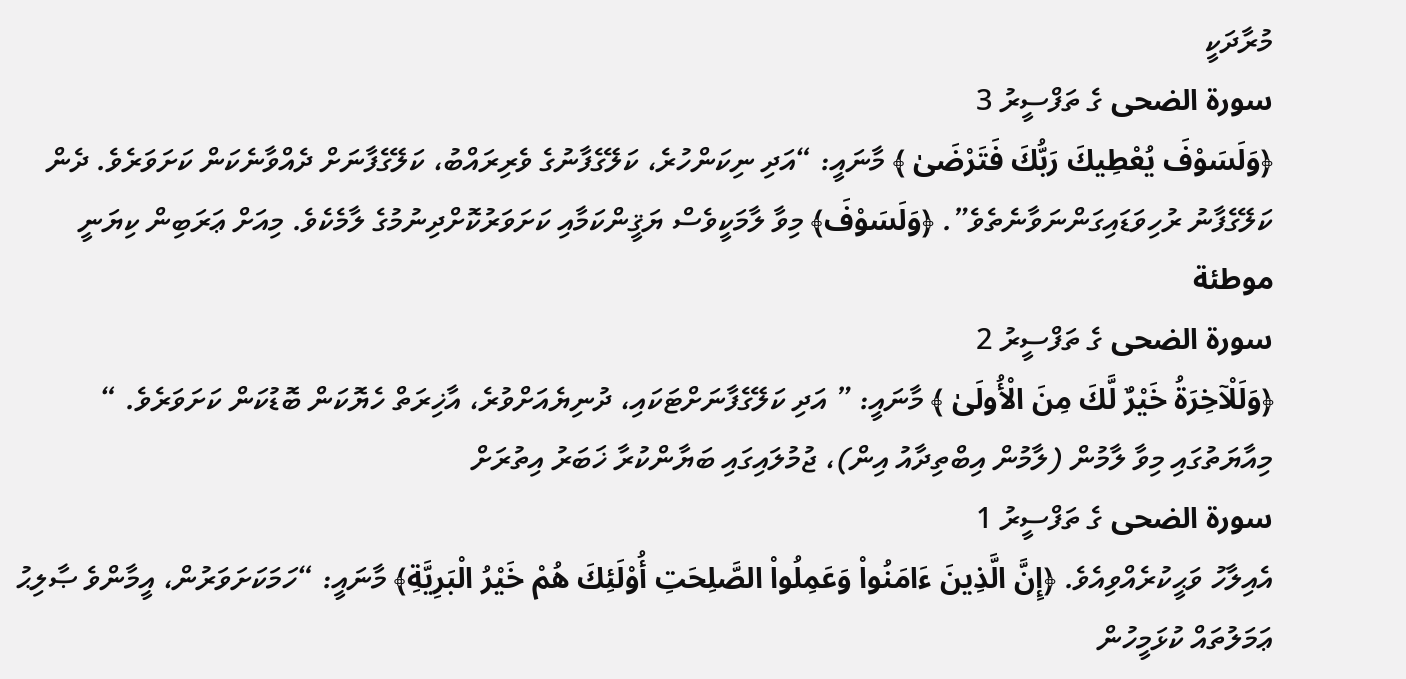މުރާދަކީ
سورة الضحى ގެ ތަފްސީރު 3
﴿وَلَسَوْفَ يُعْطِيكَ رَبُّكَ فَتَرْضَىٰ ﴾ މާނައީ: “އަދި ނިކަންހުރެ، ކަލޭގެފާނުގެ ވެރިރައްބު، ކަލޭގެފާނަށް ދެއްވާނެކަން ކަށަވަރެވެ. ދެން ކަލޭގެފާނު ރުހިވަޑައިގަންނަވާނެތެވެ”. ﴿وَلَسَوْفَ﴾ މިވާ ލާމަކީވެސް ޔަޤީންކަމާއި ކަށަވަރުކޮށްދިނުމުގެ ލާމެކެވެ. މިއަށް ޢަރަބިން ކިޔަނީ موطئة
سورة الضحى ގެ ތަފްސީރު 2
﴿وَلَلْآخِرَةُ خَيْرٌ لَّكَ مِنَ الْأُولَىٰ ﴾ މާނައީ: ” އަދި ކަލޭގެފާނަށްޓަކައި، ދުނިޔެއަށްވުރެ، އާޚިރަތް ހެޔޮކަން ބޮޑުކަން ކަށަވަރެވެ. “ މިއާޔަތުގައި މިވާ ލާމުން (ލާމުން އިބްތިދާއު އިން)، ޖުމުލައިގައި ބަޔާންކުރާ ޚަބަރު އިތުރަށް
سورة الضحى ގެ ތަފްސީރު 1
އެއިލާހު ވަޙީކުރެއްވިއެވެ. ﴿إِنَّ الَّذِينَ ءَامَنُواْ وَعَمِلُواْ الصَّلِحَتِ أُوْلَئِكَ هُمْ خَيْرُ الْبَرِيَّةِ﴾ މާނައީ: “ހަމަކަށަވަރުން، އީމާންވެ ޞާލިޙު ޢަމަލުތައް ކުޅަމީހުން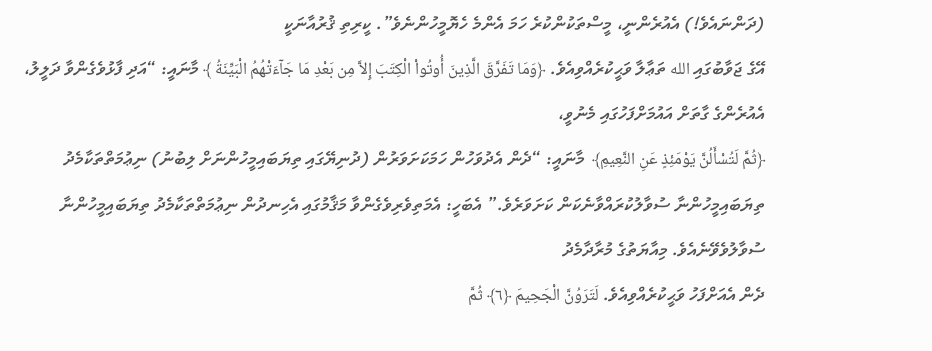(ދަންނައެވެ!) އެއުރެންނީ، މީސްތަކުންކުރެ ހަމަ އެންމެ ހެޔޮމީހުންނެވެ”. ކީރިތި ޤުރުއާނަކީ
އޭގެ ޖަވާބުގައި الله ތަޢާލާ ވަޙީކުރެއްވިއެވެ. ﴿وَمَا تَفَرَّقَ الَّذِينَ أُوتُواْ الْكِتَبَ إِلاَّ مِن بَعْدِ مَا جَآءَتْهُمُ الْبَيِّنَةُ ﴾ މާނައީ: “އަދި ފާޅުވެގެންވާ ދަލީލު، އެއުރެންގެ ގާތަށް އައުމަށްފަހުގައި މެނުވީ،
﴿ثُمَّ لَتُسْأَلُنَّ يَوْمَئِذٍ عَنِ النَّعِيمِ﴾  މާނައީ: “ދެން އެދުވަހުން ހަމަކަށަވަރުން (ދުނިޔޭގައި ތިޔަބައިމީހުންނަށް ލިބުނު) ނިޢުމަތްތަކާމެދު ތިޔަބައިމީހުންނާ ސުވާލުކުރައްވާނެކަން ކަށަވަރެވެ.” އެބަހީ: އެމަތިވެރިވެގެންވާ މަޤާމުގައި އެހިނދުން ނިޢުމަތްތަކާމެދު ތިޔަބައިމީހުންނާ ސުވާލުވެވޭނެއެވެ. މިއާޔަތުގެ މުރާދާމެދު
ދެން އެއަށްފަހު ވަޙީކުރެއްވިއެވެ. لَتَرَوُنَّ الْجَحِيمَ ﴿٦﴾ ثُمَّ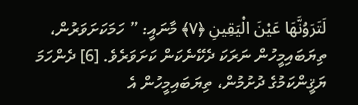لَتَرَوُنَّهَا عَيْنَ الْيَقِينِ ﴿٧﴾ މާނައީ: ” ހަމަކަށަވަރުން، ތިޔަބައިމީހުން ނަރަކަ ދެކޭނެކަން ކަށަވަރެވެ. [6] ދެންހަމަ ޔަޤީންކަމުގެ ދުށުމުން، ތިޔަބައިމީހުން އެ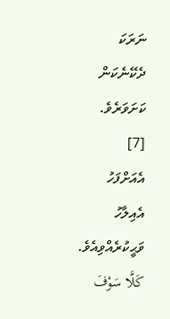ނަރަކަ ދެކޭނެކަން ކަށަވަރެވެ. [7]
އެއަށްފަހު އެއިލާހު ވަޙީކުރެއްވިއެވެ. كَلَّا سَوْفَ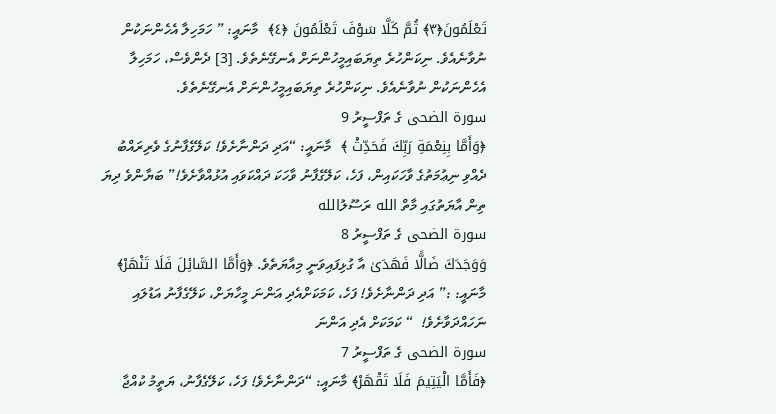تَعْلَمُونَ﴿٣﴾ ثُمَّ كَلَّا سَوْفَ تَعْلَمُونَ ﴿٤﴾  މާނައީ: ” ހަމަހިލާ އެހެންނަކުން ނުވާނެއެވެ. ނިކަންހުރެ ތިޔަބައިމީހުންނަށް އެނގޭނެތެވެ. [3] ދެންވެސް، ހަމަހިލާ އެހެންނަކުން ނުވާނެއެވެ. ނިކަންހުރެ ތިޔަބައިމީހުންނަށް އެނގޭނެތެވެ.
سورة الضحى ގެ ތަފްސީރު 9
﴿وَأَمَّا بِنِعْمَةِ رَبِّكَ فَحَدِّثْ ﴾  މާނައީ: “އަދި ދަންނާށެވެ! ކަލޭގެފާނުގެ ވެރިރައްބު ދެއްވި ނިޢުމަތުގެ ވާހަކައިން، ފަހެ، ކަލޭގެފާނު ވާހަކަ ދައްކަވައި އުޅުއްވާށެވެ!” ބަޔާންވެ ދިޔަ ތިން އާޔަތުގައި މާތް الله ރަސޫލުالله
سورة الضحى ގެ ތަފްސީރު 8
وَوَجَدَكَ ضَالًّا فَهَدَىٰ އާ ގުޅިފައިވަނީ މިއާޔަތެވެ. ﴿وَأَمَّا السَّائِلَ فَلَا تَنْهَرْ﴾ މާނައީ: :” އަދި ދަންނާށެވެ! ފަހެ، ކަމަކަށްއެދި އަންނަ މީހާޔަށް، ކަލޭގެފާނު އަޑުލައި ނަހައްދަވާށެވެ!  “ ކަމަކަށް އެދި އަންނަ
سورة الضحى ގެ ތަފްސީރު 7
﴿فَأَمَّا الْيَتِيمَ فَلَا تَقْهَرْ﴾ މާނައީ: “ދަންނާށެވެ! ފަހެ، ކަލޭގެފާނު، ޔަތީމު ކުއްޖާ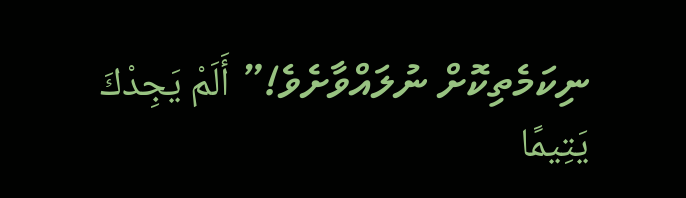ނިކަމެތިކޮށް ނުލައްވާށެވެ!” أَلَمْ يَجِدْكَ يَتِيمًا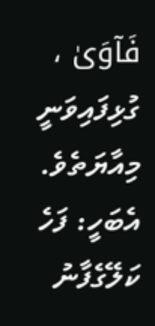فَآوَىٰ ، ގުޅިފައިވަނީ މިއާޔަތެވެ. އެބަހީ: ފަހެ ކަލޭގެފާނު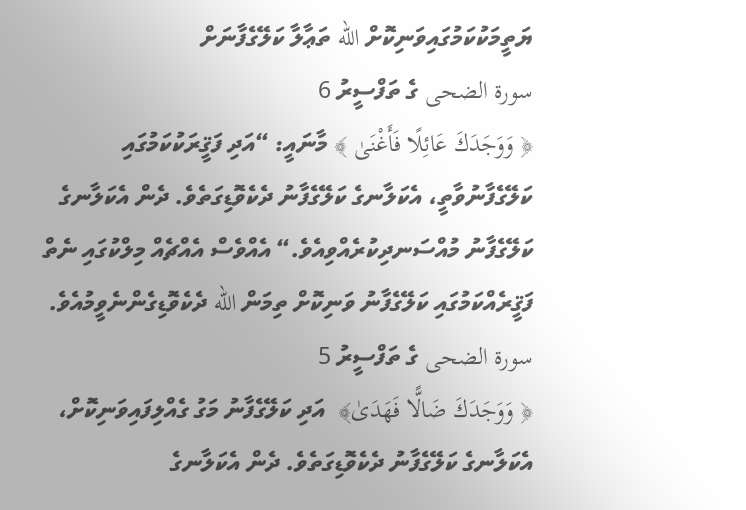ޔަތީމަކުކަމުގައިވަނިކޮށް الله ތަޢާލާ ކަލޭގެފާނަށް
سورة الضحى ގެ ތަފްސީރު 6
﴿ وَوَجَدَكَ عَائِلًا فَأَغْنَىٰ ﴾ މާނައީ: “އަދި ފަޤީރަކުކަމުގައި ކަލޭގެފާނުވާތީ، އެކަލާނގެ ކަލޭގެފާނު ދެކެވޮޑިގަތެވެ. ދެން އެކަލާނގެ ކަލޭގެފާނު މުއްސަނދިކުރެއްވިއެވެ.“ އެއްވެސް އެއްޗެއް މިލްކުގައި ނެތް ފަޤީރެއްކަމުގައި ކަލޭގެފާނު ވަނިކޮށް ތިމަން الله ދެކެވޮޑިގެންނެވީމުއެވެ.
سورة الضحى ގެ ތަފްސީރު 5
﴿ وَوَجَدَكَ ضَالًّا فَهَدَىٰ﴾  އަދި ކަލޭގެފާނު މަގު ގެއްލިފައިވަނިކޮށް، އެކަލާނގެ ކަލޭގެފާނު ދެކެވޮޑިގަތެވެ. ދެން އެކަލާނގެ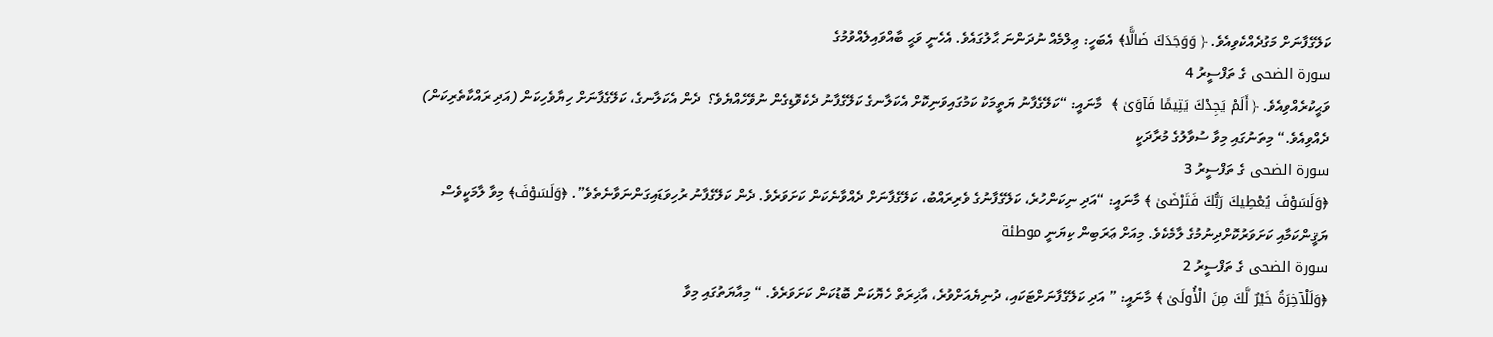ކަލޭގެފާނަށް މަގުދެއްކެވިއެވެ. ﴿ وَوَجَدَكَ ضَالًّا﴾ އެބަހީ: ޢިލްމެއް ނުދަންނަ ޙާލުގައެވެ. އެހެނީ ވަޙީ ބާއްވައިލެއްވުމުގެ
سورة الضحى ގެ ތަފްސީރު 4
ވަޙީކުރެއްވިއެވެ. ﴿ أَلَمْ يَجِدْكَ يَتِيمًا فَآوَىٰ ﴾  މާނައީ: “ކަލޭގެފާނު ޔަތީމަކު ކަމުގައިވަނިކޮށް އެކަލާނގެ ކަލޭގެފާނު ދެކެވޮޑިގެން ނުވޭހެއްޔެވެ؟  ދެން އެކަލާނގެ، ކަލޭގެފާނަށް ހިޔާވެހިކަން (އަދި ރައްކާތެރިކަން) ދެއްވިއެވެ.“ މިތަނުގައި މިވާ ސުވާލުގެ މުރާދަކީ
سورة الضحى ގެ ތަފްސީރު 3
﴿وَلَسَوْفَ يُعْطِيكَ رَبُّكَ فَتَرْضَىٰ ﴾ މާނައީ: “އަދި ނިކަންހުރެ، ކަލޭގެފާނުގެ ވެރިރައްބު، ކަލޭގެފާނަށް ދެއްވާނެކަން ކަށަވަރެވެ. ދެން ކަލޭގެފާނު ރުހިވަޑައިގަންނަވާނެތެވެ”. ﴿وَلَسَوْفَ﴾ މިވާ ލާމަކީވެސް ޔަޤީންކަމާއި ކަށަވަރުކޮށްދިނުމުގެ ލާމެކެވެ. މިއަށް ޢަރަބިން ކިޔަނީ موطئة
سورة الضحى ގެ ތަފްސީރު 2
﴿وَلَلْآخِرَةُ خَيْرٌ لَّكَ مِنَ الْأُولَىٰ ﴾ މާނައީ: ” އަދި ކަލޭގެފާނަށްޓަކައި، ދުނިޔެއަށްވުރެ، އާޚިރަތް ހެޔޮކަން ބޮޑުކަން ކަށަވަރެވެ. “ މިއާޔަތުގައި މިވާ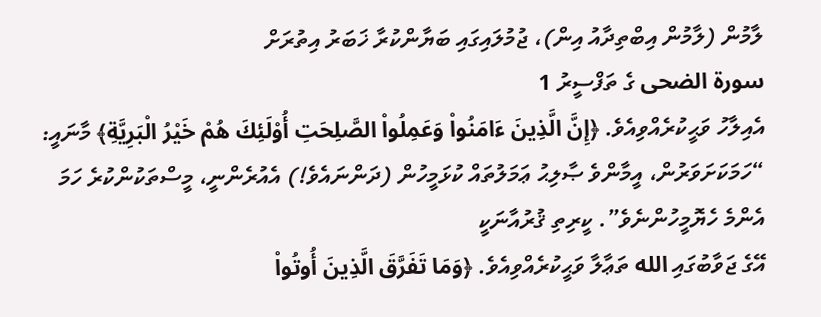ލާމުން (ލާމުން އިބްތިދާއު އިން)، ޖުމުލައިގައި ބަޔާންކުރާ ޚަބަރު އިތުރަށް
سورة الضحى ގެ ތަފްސީރު 1
އެއިލާހު ވަޙީކުރެއްވިއެވެ. ﴿إِنَّ الَّذِينَ ءَامَنُواْ وَعَمِلُواْ الصَّلِحَتِ أُوْلَئِكَ هُمْ خَيْرُ الْبَرِيَّةِ﴾ މާނައީ: “ހަމަކަށަވަރުން، އީމާންވެ ޞާލިޙު ޢަމަލުތައް ކުޅަމީހުން (ދަންނައެވެ!) އެއުރެންނީ، މީސްތަކުންކުރެ ހަމަ އެންމެ ހެޔޮމީހުންނެވެ”. ކީރިތި ޤުރުއާނަކީ
އޭގެ ޖަވާބުގައި الله ތަޢާލާ ވަޙީކުރެއްވިއެވެ. ﴿وَمَا تَفَرَّقَ الَّذِينَ أُوتُواْ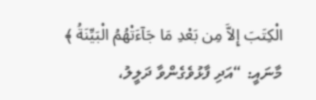الْكِتَبَ إِلاَّ مِن بَعْدِ مَا جَآءَتْهُمُ الْبَيِّنَةُ ﴾ މާނައީ: “އަދި ފާޅުވެގެންވާ ދަލީލު،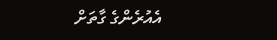އެއުރެންގެ ގާތަށް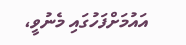އައުމަށްފަހުގައި މެނުވީ،